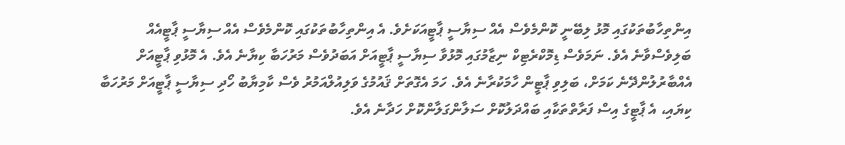އިންތިހާބުތަކުގައި މޮޅު ލިބޭނީ ކޮންމެވެސް އެއް ސިޔާސީ ޕާޓީއަކަށެވެ. އެ އިންތިހާބުތަކުގައި ކޮންމެވެސް އެއް ސިޔާސީ ޕާޓީއެއް ބަލިވެސްވާނެ އެވެ. ނަމަވެސް ޑިމޮކްރެޓިކް ނިޒާމުގައި މޮޅުވާ ސިޔާސީ ޕާޓީއަށް އަބަދުވެސް މަރުހަބާ ކިޔާނެ އެވެ. އެ މޮޅުވި ޕާޓީއަށް އެއްބާރުލުންދޭނެ ކަމަށް، ބަލިވި ޕާޓީން ހާމަކުރާނެ އެވެ. ހަމަ އެގޮތަށް ޤައުމުގެ ވަލިއުލްއަމުރު ވެސް ކާމިޔާބު ހޯދި ސިޔާސީ ޕާޓީއަށް މަރުހަބާ ކިޔައި، އެ ޕާޓީގެ އިސް ފަރާތްތަކާއި ބައްދަލުކޮށް ސަލާންގަލާންކޮށް ހަދާނެ އެވެ.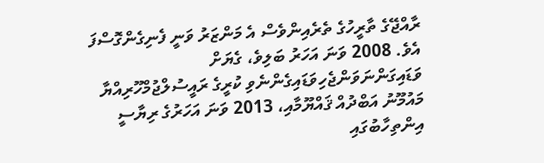ރާއްޖޭގެ ތާރީހުގެ ތެރެއިންވެސް އެ މަންޒަރު ވަނީ ފެނިގެންގޮސްފަ އެވެ. 2008 ވަނަ އަހަރު ބަލިވެ، ގެޔަށް ވަޑައިގަންނަވަންޖެހިވަޑައިގެންނެވި ކުރީގެ ރައީސުލްޖުމްހޫރިއްޔާ މައުމޫނު އަބްދުއް ޤައްޔޫމާއި، 2013 ވަނަ އަހަރުގެ ރިޔާސީ އިންތިހާބުގައި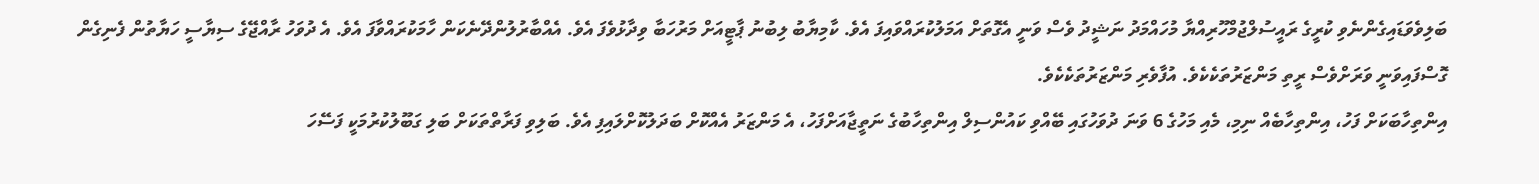ބަލިވެވަޑައިގެންނެވި ކުރީގެ ރައީސުލްޖުމްހޫރިއްޔާ މުހައްމަދު ނަޝީދު ވެސް ވަނީ އެގޮތަށް އަމަލުކުރައްވައިފަ އެވެ. ކާމިޔާބު ލިބުނު ޕާޓީއަށް މަރުހަބާ ވިދާޅުވެފަ އެވެ. އެއްބާރުލުންދޭނެކަން ހާމަކުރައްވާފަ އެވެ. އެ ދުވަހު ރާއްޖޭގެ ސިޔާސީ ހަޔާތުން ފެނިގެން ގޮސްފައިވަނީ ވަރަށްވެސް ރީތި މަންޒަރުތަކެކެވެ. އުފާވެރި މަންޒަރުތަކެކެވެ.
އިންތިހާބަކަށް ފަހު، އިންތިހާބެއް ނިމި، މެއި މަހުގެ 6 ވަނަ ދުވަހުގައި ބޭއްވި ކައުންސިލް އިންތިހާބުގެ ނަތީޖާއަށްފަހު، އެ މަންޒަރު އެއްކޮށް ބަދަލުކޮށްލައިފި އެވެ. ބަލިވި ފަރާތްތަކަށް ބަލި ގަބޫލުކުރުމަކީ ފަސޭހަ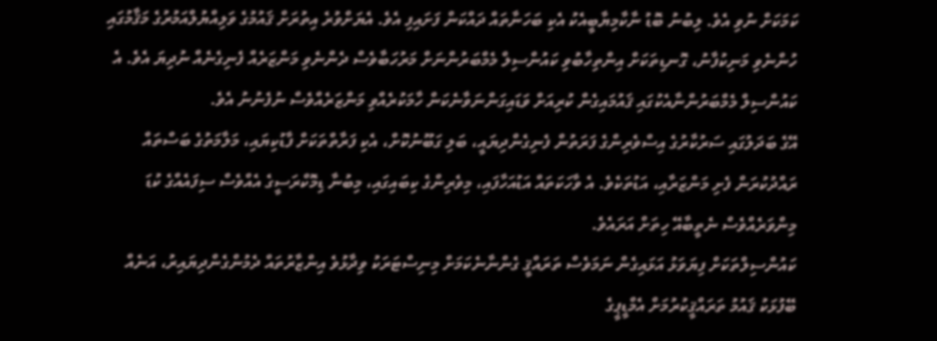ކަމަކަށް ނުވި އެވެ. ލިބުނު ބޮޑު ނާކާމިޔާބީއެކު އެކި ބަހަނާތައް ދައްކަން ފަށައިފި އެވެ. އެޔަށްވުރެ އިތުރަށް ޤައުމުގެ ވަލިއްޔުލްއަމުރުގެ މަޤާމުގައި ހުންނެވި މަނިކުފާނު، ގޮނޑިތަކަށް އިންތިހާބުވި ކައުންސިލް މެމްބަރުންނަށް މަރުހަބާވެސް ދެންނެވި މަންޒަރެއް ފެނިގެނެއް ނުދިޔަ އެވެ. އެ ކައުންސިލް މެމްބަރުންނާއެކުގައި ޤައުމައިގެން ކުރިއަށް ވަޑައިގަންނަވާނެކަން ހާމަކުރެއްވި މަންޒަރެއްވެސް ނުފެނުނު އެވެ.
އޭގެ ބަދަލުގައި ސަރުކާރުގެ އިސްވެރިންގެ ފަރަތުން ފެނިގެންދިޔައީ، ބަލި ގަބޫނުކޮށް، އެކި ފަރާތްތަކަށް ފާޑުކިޔައި، މަލާމަތުގެ ބަސްތައް ރައްދުކުރަން ފެށި މަންޒަރާއި، އަޑުތަކެވެ. އެ ވާހަކަތައް އަޑުއަހާފައި، މިވެރިންގެ ކިބައިގައި، މިބުނާ ޑިމޮކްރަސީގެ އެއްވެސް ސިފައެއްގެ ކުޑަ މިންވަރެއްވެސް ނެތީބާއޭ ހިތަށް އަރައެވެ.
ކައުންސިލްތަކަށް ފިޔަވަޅު އަޅައިގެން ނަމަވެސް ތަރައްޤީ ގެންނާނެކަމަށް މިނިސްޓަރަކު ވިދާޅުވެ އިންޒާރުތައް ދެމުންގެންދިޔައިރު، އަނެއް ބޭފުޅަކު ޤައުމު ތަރައްޤީކުރުމަށް އެމްޑީޕީގެ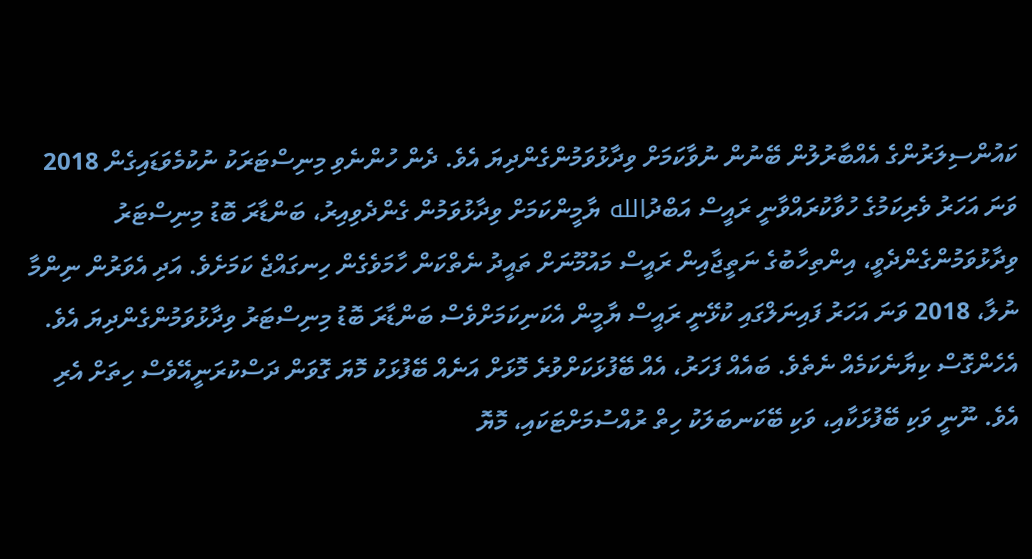ކައުންސިލަރުންގެ އެއްބާރުލުން ބޭނުން ނުވާކަމަށް ވިދާޅުވަމުންގެންދިޔަ އެވެ. ދެން ހުންނެވި މިނިސްޓަރަކު ނުކުމެވަޑައިގެން 2018 ވަނަ އަހަރު ވެރިކަމުގެ ހުވާކުރައްވާނީ ރައީސް އަބްދުالله ޔާމީންކަމަށް ވިދާޅުވަމުން ގެންދެވިއިރު، ބަންޑާރަ ބޮޑު މިނިސްޓަރު ވިދާޅުވަމުންގެންދެވީ، އިންތިހާބުގެ ނަތީޖާއިން ރައީސް މައުމޫނަށް ތައީދު ނެތްކަން ހާމަވެގެން ހިނގައްޖެ ކަމަށެވެ. އަދި އެވަރުން ނިންމާ ނުލާ، 2018 ވަނަ އަހަރު ފައިނަލްގައި ކުޅޭނީ ރައީސް ޔާމީން އެކަނިކަމަށްވެސް ބަންޑާރަ ބޮޑު މިނިސްޓަރު ވިދާޅުވަމުންގެންދިޔަ އެވެ.
އެހެންގޮސް ކިޔާނެކަމެއް ނެތެވެ. ބައެއް ފަހަރު، އެއް ބޭފުޅަކަށްވުރެ މޮޅަށް އަނެއް ބޭފުޅަކު މޮޔަ ގޮވަން ދަސްކުރަނީއޭވެސް ހިތަށް އެރި އެވެ. ނޫނީ ވަކި ބޭފުޅަކާއި، ވަކި ބޭކަނބަލަކު ހިތް ރުއްސުމަށްޓަކައި، މޮޔޮ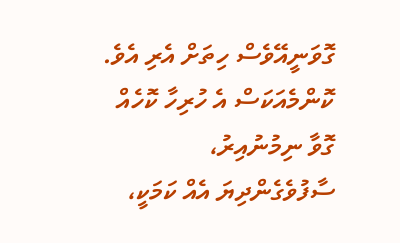ގޮވަނީއޭވެސް ހިތަށް އެރި އެވެ. ކޮންމެއަކަސް އެ ހުރިހާ ކޮހެއް ގޮވާ ނިމުނުއިރު، ސާފުވެގެންދިޔަ އެއް ކަމަކީ،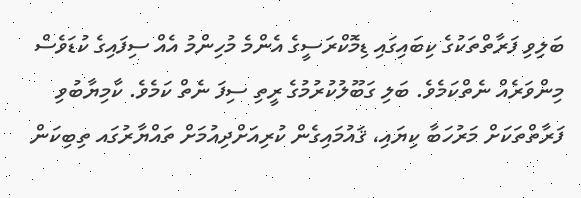ބަލިވި ފަރާތްތަކުގެ ކިބައިގައި ޑިމޮކްރަސީގެ އެންމެ މުހިންމު އެއް ސިފައިގެ ކުޑަވެސް މިންވަރެއް ނެތްކަމެވެ. ބަލި ގަބޫލުކުރުމުގެ ރީތި ސިފަ ނެތް ކަމެވެ. ކާމިޔާބުވި ފަރާތްތަކަށް މަރުހަބާ ކިޔައި، ޤައުމައިގެން ކުރިއަށްދިއުމަށް ތައްޔާރުގައ ތިބިކަން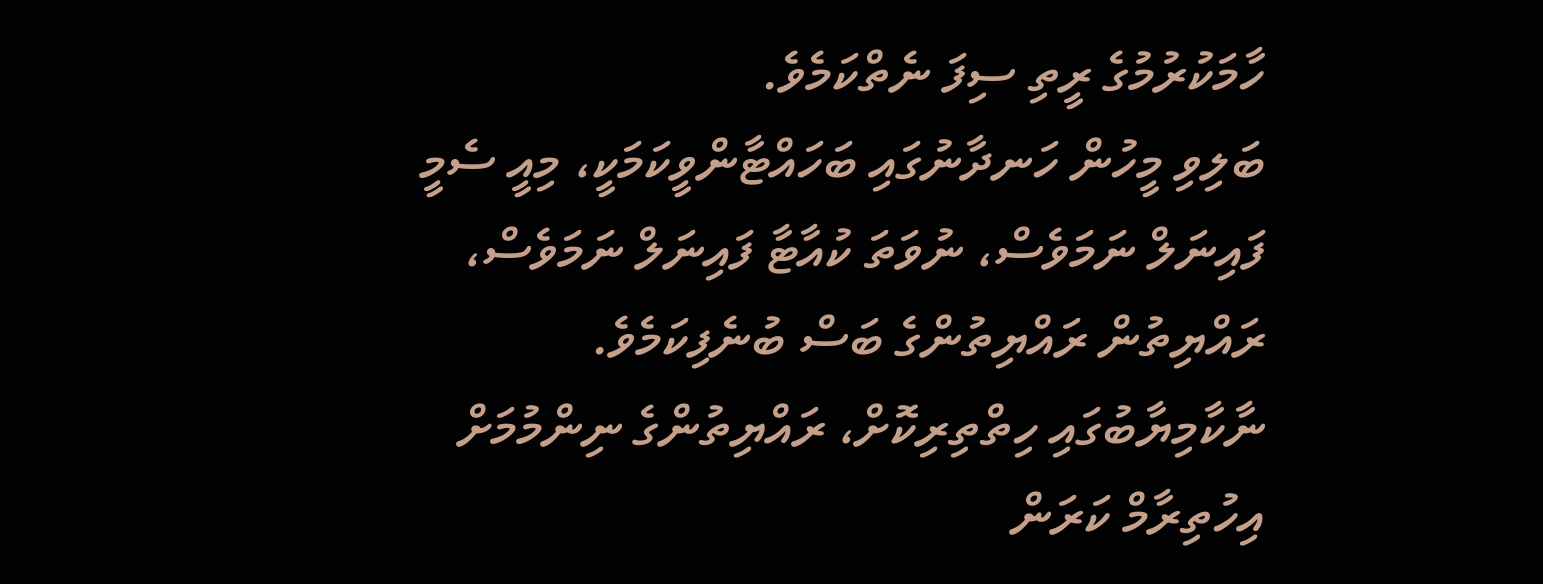ހާމަކުރުމުގެ ރީތި ސިފަ ނެތްކަމެވެ.
ބަލިވި މީހުން ހަނދާނުގައި ބަހައްޓާންވީކަމަކީ، މިއީ ސެމީ ފައިނަލް ނަމަވެސް، ނުވަތަ ކުއާޓާ ފައިނަލް ނަމަވެސް، ރައްޔިތުން ރައްޔިތުންގެ ބަސް ބުނެފިކަމެވެ. ނާކާމިޔާބުގައި ހިތްތިރިކޮށް، ރައްޔިތުންގެ ނިންމުމަށް އިހުތިރާމް ކަރަން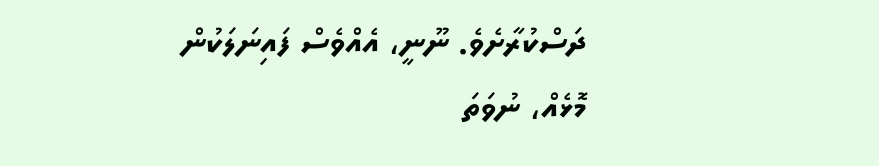ދަސްކުރާށެވެ. ނޫނީ، އެއްވެސް ފައިނަލަކުން މޮޅެއް، ނުވަތަ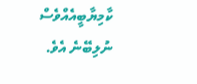ކާމިޔާބީއެއްވެސް ނުލިބޭނެ އެވެ.